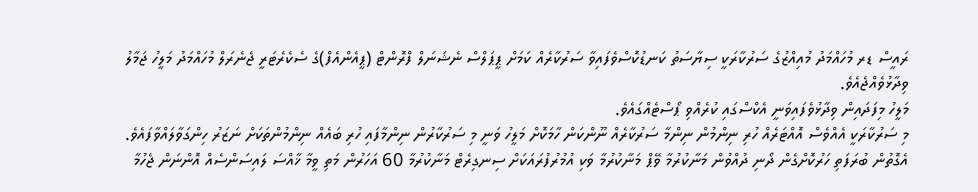ރައީސް ޑރ މުހައްމަދު މުއިއްޒުގެ ސަރުކާރަކީ ސިޔާސަތު ކަނޑުކޮސްވެފައިވާ ސަރުކާރެއް ކަމަށް ޕީޕަލްސް ނެޝަނަލް ފްރޮންޓް (ޕީއެންއެފް)ގެ ސެކެރެޓަރީ ޖެނެރަލް މުހައްމަދު މަލީހު ޖަމާލު ވިދާޅުވެއްޖެއެވެ.
މަލީހު މިފަދައިން ވިދާޅުވެފައިވަނީ އެކްސްގައި ކުރެއްވި ޕޯސްޓެއްގައެވެ.
މި ސަރުކާރަކީ އެއްވެސް އޮއްޓަރެއް ހުރި ނިންމުން ނިންމާ ސަރުކާރެއް ނޫންކަން ހާމަކޮށް މަލީހު ވަނީ މި ސަރުކާރުން ނިންމާފައި ހުރި ބައެއް ނިންމުންތަކަށް ނަޒަރު ހިންގަވާލައްވާފައެވެ.
އެގޮތުން ބުރަފަތި ހަރުކޮށްގެން ދޯނި ދުއްވުން މަނާކުރުމާ ވޭޕް މަނާކުރުމާ ވަކި އުމުރުފުރައަކަށް ސިނގިރެޓް މަނާކުރުމާ 60 އަހަރުން މަތި ވީމާ ޚާއްސަ ލައިސަންސެއް އޮންނަން ޖެހުމާ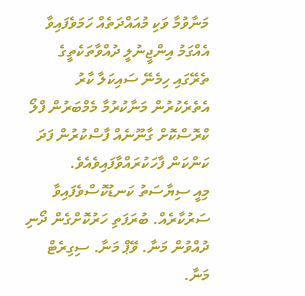މަނާވުމާ ވަކި މުއައްދަތެއް ހަމަވެފައިވާ އެއްގަމު އިންޖީނުލީ ދުއްވާތަކެތީގެ ތެރޭގައި ހިމެނޭ ސައިކަލާ ކާރު އެތެރެކުރުން މަނާކުރުމާ މެމްބަރުން ފްލޯ ކްރޮސްކޮށް ގާނޫނެއް ފާސްކުރުން ފަދަ ކަންކަން ފާހަކުރައްވާފައިވެއެވެ.
މިއީ ސިޔާސަތު ކަނޑުކޮސްވެފައިވާ ސަރުކާރެއް. ބުރަފަތި ހަރުކޮށްގެން ދޯނި ދުއްވުން މަނާ. ވޭޕް މަނާ. ސިގިރެޓް މަނާ.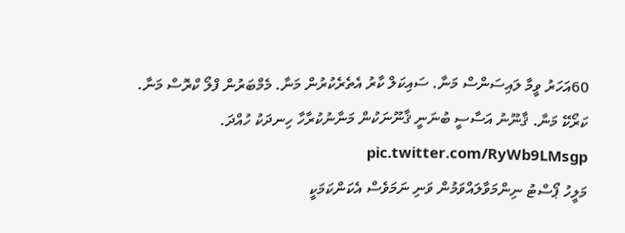60އަހަރު ވީމާ ލައިސަންސް މަނާ. ސައިކަލް ކާރު އެތެރެކުރުން މަނާ. މެމްބަރުން ފްލޯ ކްރޮސް މަނާ. ކަރޯކޭ މަނާ. ޤާނޫނު އަސާސީ ބުނަނީ ޤާނޫނަކުން މަނާނުކުރާހާ ހިނދަކު ހުއްދަ. pic.twitter.com/RyWb9LMsgp
މަލީހު ޕޯސްޓު ނިންމަވާލައްވަމުން ވަނި ނަމަވެސް އެކަންކަމަކީ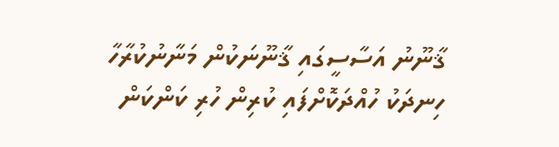ޤާނޫނު އަސާސީގައި ޤާނޫނަކުން މަނާނުކުރާހާ ހިނދަކު ހުއްދަކޮށްފައި ކުރިން ހުރި ކަންކަން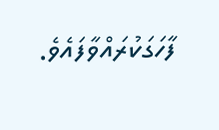ފާހަގަކުރައްވާފައެވެ.